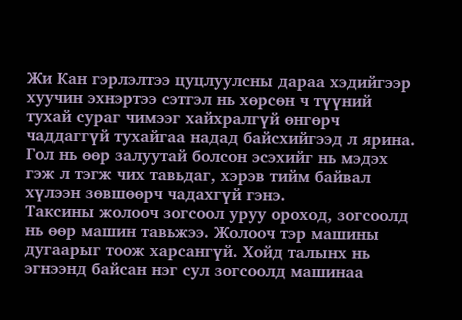Жи Кан гэрлэлтээ цуцлуулсны дараа хэдийгээр хуучин эхнэртээ сэтгэл нь хөрсөн ч түүний тухай сураг чимээг хайхралгүй өнгөрч чаддаггүй тухайгаа надад байсхийгээд л ярина. Гол нь өөр залуутай болсон эсэхийг нь мэдэх гэж л тэгж чих тавьдаг, хэрэв тийм байвал хүлээн зөвшөөрч чадахгүй гэнэ.
Таксины жолооч зогсоол уруу ороход, зогсоолд нь өөр машин тавьжээ. Жолооч тэр машины дугаарыг тоож харсангүй. Хойд талынх нь эгнээнд байсан нэг сул зогсоолд машинаа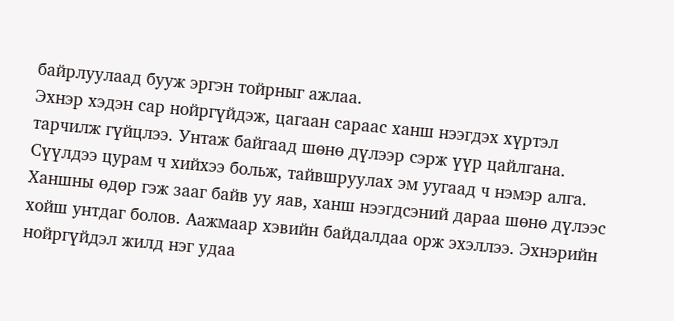байрлуулаад бууж эргэн тойрныг ажлаа.
Эхнэр хэдэн сар нойргүйдэж, цагаан сараас ханш нээгдэх хүртэл тарчилж гүйцлээ. Унтаж байгаад шөнө дүлээр сэрж үүр цайлгана. Сүүлдээ цурам ч хийхээ больж, тайвшруулах эм уугаад ч нэмэр алга. Ханшны өдөр гэж зааг байв уу яав, ханш нээгдсэний дараа шөнө дүлээс хойш унтдаг болов. Аажмаар хэвийн байдалдаа орж эхэллээ. Эхнэрийн нойргүйдэл жилд нэг удаа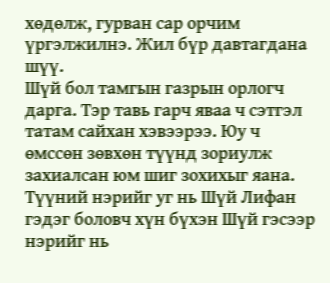хөдөлж, гурван сар орчим үргэлжилнэ. Жил бүр давтагдана шүү.
Шүй бол тамгын газрын орлогч дарга. Тэр тавь гарч яваа ч сэтгэл татам сайхан хэвээрээ. Юу ч өмссөн зөвхөн түүнд зориулж захиалсан юм шиг зохихыг яана. Түүний нэрийг уг нь Шүй Лифан гэдэг боловч хүн бүхэн Шүй гэсээр нэрийг нь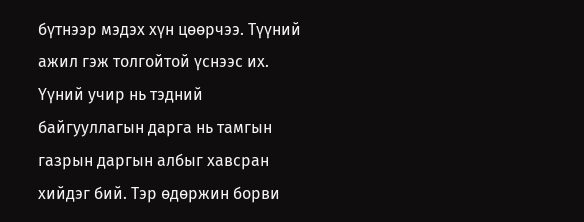бүтнээр мэдэх хүн цөөрчээ. Түүний ажил гэж толгойтой үснээс их. Үүний учир нь тэдний байгууллагын дарга нь тамгын газрын даргын албыг хавсран хийдэг бий. Тэр өдөржин борви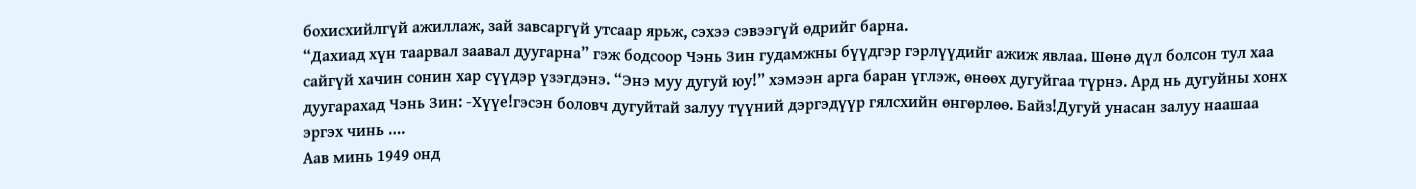бохисхийлгүй ажиллаж, зай завсаргүй утсаар ярьж, сэхээ сэвээгүй өдрийг барна.
“Дахиад хүн таарвал заавал дуугарна” гэж бодсоор Чэнь Зин гудамжны бүүдгэр гэрлүүдийг ажиж явлаа. Шөнө дүл болсон тул хаа сайгүй хачин сонин хар сүүдэр үзэгдэнэ. “Энэ муу дугуй юу!” хэмээн арга баран үглэж, өнөөх дугуйгаа түрнэ. Ард нь дугуйны хонх дуугарахад Чэнь Зин: -Хүүе!гэсэн боловч дугуйтай залуу түүний дэргэдүүр гялсхийн өнгөрлөө. Байз!Дугуй унасан залуу наашаа эргэх чинь ….
Аав минь 1949 онд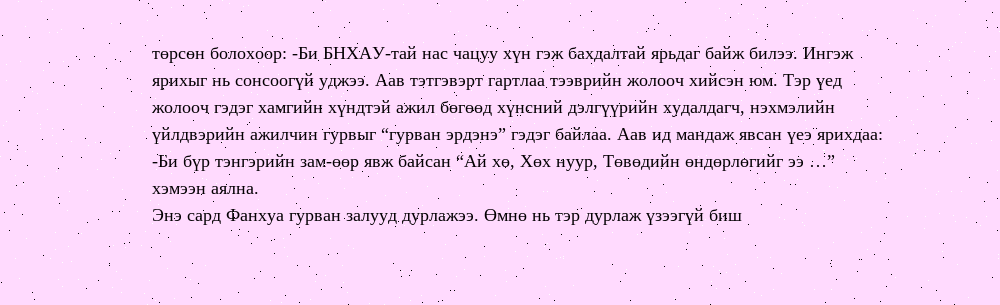төрсөн болохоор: -Би БНХАУ-тай нас чацуу хүн гэж бахдалтай ярьдаг байж билээ. Ингэж ярихыг нь сонсоогүй уджээ. Аав тэтгэвэрт гартлаа тээврийн жолооч хийсэн юм. Тэр үед жолооч гэдэг хамгийн хүндтэй ажил бөгөөд хүнсний дэлгүүрийн худалдагч, нэхмэлийн үйлдвэрийн ажилчин гурвыг “гурван эрдэнэ” гэдэг байлаа. Аав ид мандаж явсан үеэ ярихдаа: -Би бүр тэнгэрийн зам-өөр явж байсан “Ай хө, Хөх нуур, Төвөдийн өндөрлөгийг ээ …” хэмээн аялна.
Энэ сард Фанхуа гурван залууд дурлажээ. Өмнө нь тэр дурлаж үзээгүй биш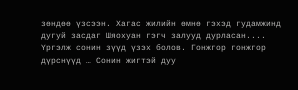зөндөө үзсээн. Хагас жилийн өмнө гэхэд гудамжинд дугуй засдаг Шяохуан гэгч залууд дурласан....
Үргэлж сонин зүүд үзэх болов. Гонжгор гонжгор дүрснүүд … Сонин жигтэй дуу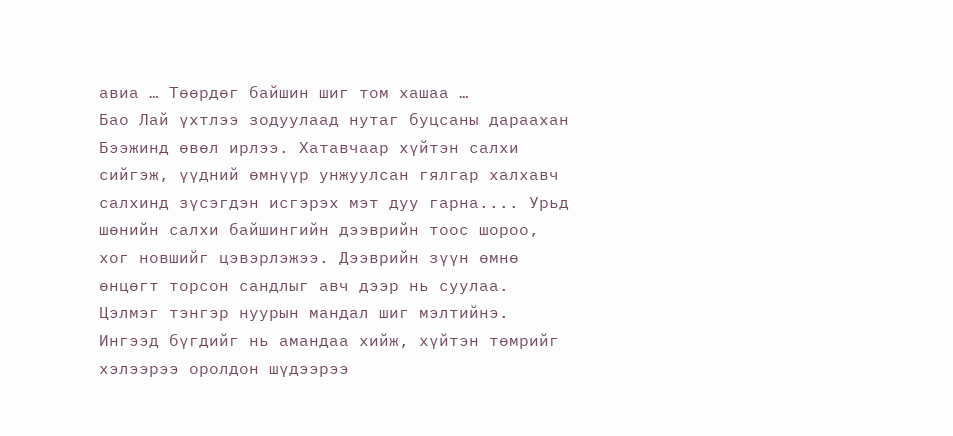авиа … Төөрдөг байшин шиг том хашаа …
Бао Лай үхтлээ зодуулаад нутаг буцсаны дараахан Бээжинд өвөл ирлээ. Хатавчаар хүйтэн салхи сийгэж, үүдний өмнүүр унжуулсан гялгар халхавч салхинд зүсэгдэн исгэрэх мэт дуу гарна.... Урьд шөнийн салхи байшингийн дээврийн тоос шороо, хог новшийг цэвэрлэжээ. Дээврийн зүүн өмнө өнцөгт торсон сандлыг авч дээр нь суулаа. Цэлмэг тэнгэр нуурын мандал шиг мэлтийнэ.
Ингээд бүгдийг нь амандаа хийж, хүйтэн төмрийг хэлээрээ оролдон шүдээрээ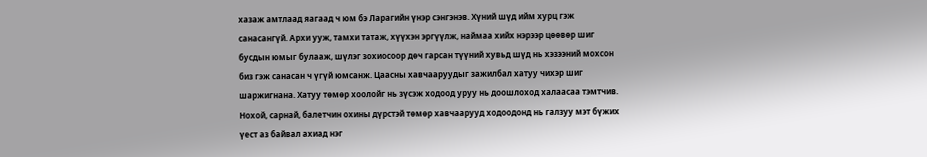хазаж амтлаад яагаад ч юм бэ Ларагийн үнэр сэнгэнэв. Хүний шүд ийм хурц гэж санасангүй. Архи ууж, тамхи татаж, хүүхэн эргүүлж, наймаа хийх нэрээр цөөвөр шиг бусдын юмыг булааж, шүлэг зохиосоор дөч гарсан түүний хувьд шүд нь хэзээний мохсон биз гэж санасан ч үгүй юмсанж. Цаасны хавчааруудыг зажилбал хатуу чихэр шиг шаржигнана. Хатуу төмөр хоолойг нь зүсэж ходоод уруу нь доошлоход халаасаа тэмтчив. Нохой, сарнай, балетчин охины дүрстэй төмөр хавчаарууд ходоодонд нь галзуу мэт бүжих үест аз байвал ахиад нэг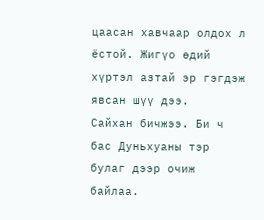цаасан хавчаар олдох л ёстой. Жигүо өдий хүртэл азтай эр гэгдэж явсан шүү дээ.
Сайхан бичжээ. Би ч бас Дуньхуаны тэр булаг дээр очиж байлаа.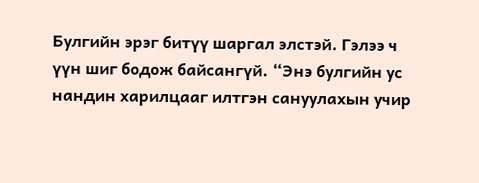Булгийн эрэг битүү шаргал элстэй. Гэлээ ч үүн шиг бодож байсангүй. “Энэ булгийн ус нандин харилцааг илтгэн сануулахын учир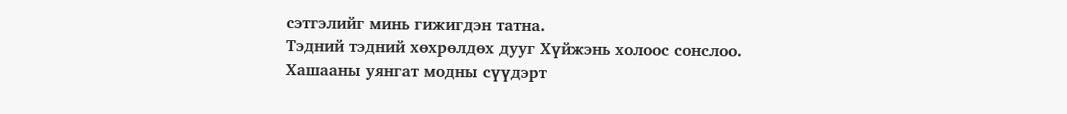сэтгэлийг минь гижигдэн татна.
Тэдний тэдний хөхрөлдөх дууг Хүйжэнь холоос сонслоо. Хашааны уянгат модны сүүдэрт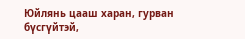Юйлянь цааш харан, гурван бүсгүйтэй,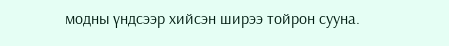модны үндсээр хийсэн ширээ тойрон сууна.